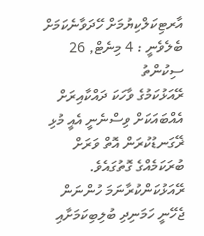އާރޓިކަލްކިޔުމަށް ހޭދަވާނެކަމަށް ބެލެވެނީ : 4 މިނެޓް, 26 ސިކުންތު
ރޭއަޅުކަމުގެ ވާހަކަ ދައްކާއިރަށް އެއްބައަކަށް ވިސްނެނީ އެއީ މުޅި ޜޭގަނޑުކުރަން އޮތް ވަރަށް ބުރަކަމެއްގެ ގޮތުގައެވެ. ރޭއަޅުކަންކުރާނަމަ ހުންނަން ޖެހޭނީ ހަމަނިދި ބުލިބިކަމަށާއި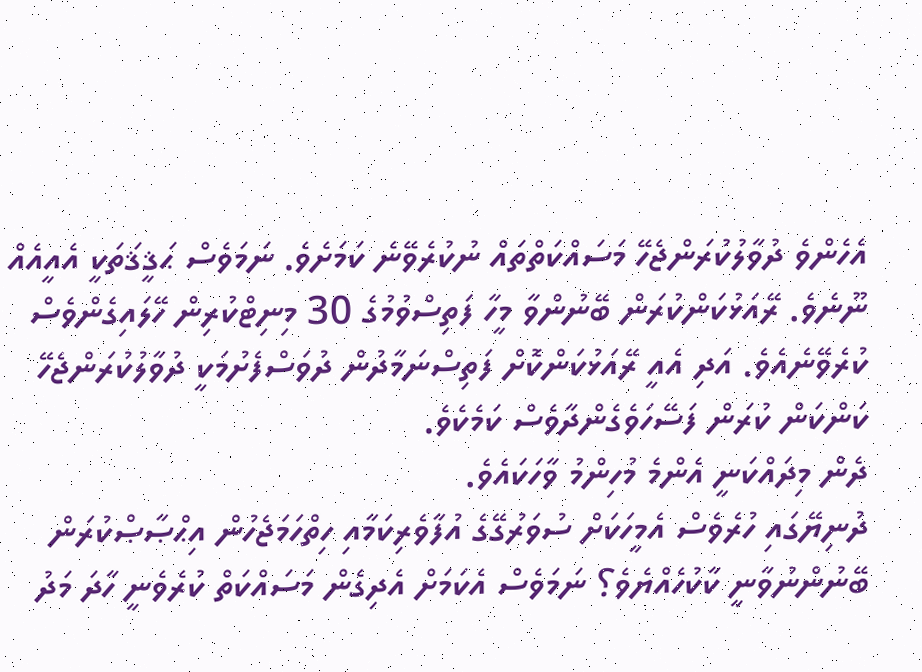އެހެންވެ ދުވާލުކުރަންޖެހޭ މަސައްކަތްތައް ނުކުރެވޭނެ ކަމަށެވެ. ނަމަވެސް ޙަޤީޤަތަކީ އެއީއެއް ނޫނެވެ. ރޭއަޅުކަންކުރަން ބޭނުންވާ މީހާ ފަތިސްވުމުގެ 30 މިނިޓްކުރިން ހޭލައިގެންވެސް ކުރެވޭނެއެވެ. އަދި އެއީ ރޭއަޅުކަންކޮށް ފަތިސްނަމާދުން ދުވަސްފެށުމަކީ ދުވާލުކުރަންޖެހޭ ކަންކަން ކުރަން ފަސޭހަވެގެންދާވެސް ކަމެކެވެ.
ދެން މިދައްކަނީ އެންމެ މުހިންމު ވާހަކައެވެ.
ދުނިޔޭގައި ހުރެވެސް އެމީހަކަށް ސުވަރުގޭގެ އުފާވެރިކަމާއި ހިތްހަމަޖެހުން އިޙްޞާޞްކުރަން ބޭނުންނުވާނީ ކާކުހެއްޔެވެ؟ ނަމަވެސް އެކަމަށް އެދިގެން މަސައްކަތް ކުރެވެނީ ހާދަ މަދު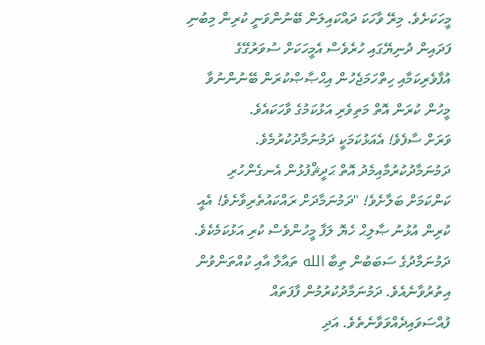މީހަކަށެވެ. މިރޭ ވާހަކަ ދައްކައިލަން ބޭނުންވަނީ ކުރިން މިބުނި ފަދައިން ދުނިޔޭގައި ހުރެވެސް އެމީހަކަށް ސުވަރުގޭގެ އުފާވެރިކަމާއި ހިތްހަމަޖެހުން އިޙްޞާޞްކުރަން ބޭނުންނުވާ މީހުން ކުރަން އޮތް މަތިވެރި އަޅުކަމުގެ ވާހަކައެވެ.
ވަރަށް ސާފެވެ! އެއަޅުކަމަކީ ދަމުނަމާދުކުރުމެވެ.
ދަމުނަމާދުކުރުމާއިމެދު އޮތް ޙަދީޘްފުޅުން އެނގެންހުރި ކަންކަމަށް ބަލާށެވެ! "ދަމުނަމާދަށް ރައްކައުތެރިވާށެވެ! އެއީ ކުރިން އުޅުނު ޞާލިޙް ހެޔޮ ލަފާ މީހުންވެސް ކުރި އަޅުކަމެކެވެ. ދަމުނަމާދުގެ ސަބަބުން ތިބާ الله ތައާލާ އާއި ކުއްތަންވުން އިތުރުވާނެއެވެ. ދަމުނަމާދުކުރުމުން ފާފަތައް ފުއްސަވައިދެއްވަވާނެތެވެ. އަދި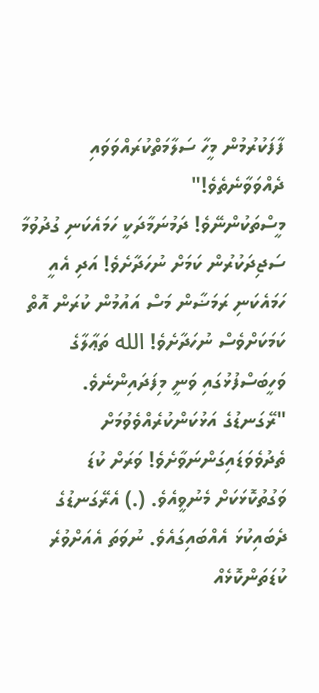ފާފަކުރުމުން މީހާ ސަލާމަތްކުރައްވަވައި ދެއްވަވާނެތެވެ!"
މީސްތަކުންނޭވެ! ދަމުނަމާދަކީ ހަމައެކަނި ގުދުވުމާ ސަޖިދަކުރުން ކަމަށް ނުހަދާށެވެ! އަދި އެއީ ހަމައެކަނި ރަމަޟާން މަސް އައުމުން ކުރަން އޮތް ކަމަކަށްވެސް ނުހަދާށެވެ! الله ތަޢާލާގެ ވަހީބަސްފުޅުގައި ވަނީ މިފަދައިންނެވެ.
"ރޭގަނޑުގެ އަޅުކަންކުރެއްވެވުމަށް ތެދުވެވަޑައިގަންނަވާށެވެ! ވަރަށް ކުޑަ ވަގުތުކޮޅަކަށް މެނުވީއެވެ. (.) އެރޭގަނޑުގެ ދެބައިކުޅަ އެއްބައިގައެވެ. ނުވަތަ އެއަށްވުރެ ކުޑަތަންކޮޅެއް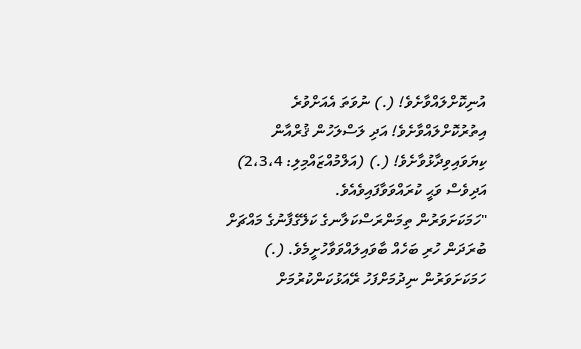އުނިކޮށްލައްވާށެވެ! (.) ނުވަތަ އެއަށްވުރެ އިތުރުކޮށްލައްވާށެވެ! އަދި ލަސްލަހުން ޤުރްއާން ކިޔަވައިވިދާޅުވާށެވެ! (.) (އަލްމުއްޒައްމިލި: 2،3،4)
އަދިވެސް ވަޙީ ކުރައްވަވާފައިވެއެވެ.
"ހަމަކަށަވަރުން ތިމަންރަސްކަލާނގެ ކަލޭގެފާނުގެ މައްޗަށް ބުރަދަން ހުރި ބަހެއް ބާވައިލައްވަވާހުށީމެވެ. (.) ހަމަކަށަވަރުން ނިދުމަށްފަހު ރޭއަޅުކަންކުރުމަށް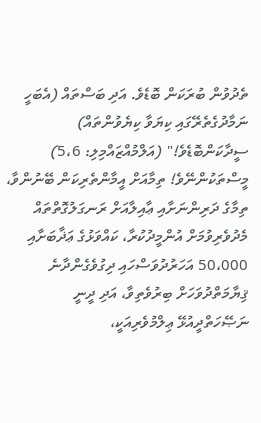ތެދުވުން ބުރަކަން ބޮޑެވެ. އަދި ބަސްތައް (އެބަހީ ނަމާދުގެތެރޭގައި ކިޔަވާ ކިޔެވުންތައް) ސީދާކަންބޮޑެވެ!" (އަލްމުއްޒައްމިލި: 5،6)
މީސްތަކުންނޭވެ! ތިމާއަށް އީމާންތެރިކަން ބޭނުންވާ، ތިމާގެ ދަރިންނަށާއި ޢާއިލާއަށް ރަނގަލުގޮތްތައް މެދުވެރިވުމަށް އުންމީދުކުރާ، ކައްވަޅުގެ ޢަޛާބަށާއި 50،000 އަހަރުދުވަސްހައި ދިގުވެގެންދާނެ ޤިޔާމަތްދުވަހަށް ބިރުވެތިވާ، އަދި ދީނީ ނަޞޭހަތްދީއުޅޭ ޢިލްމުވެރިއަކީ،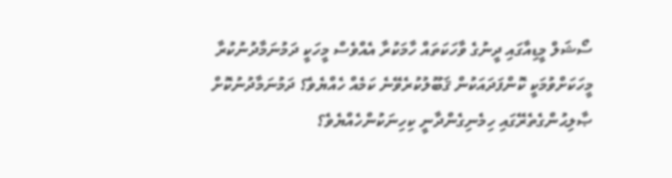ސޯޝަލް މީޑިއާގައި ދީނުގެ ވާހަކަތައް ހާމަކުރާ އެއްވެސް މީހަކީ ދަމުނަމާދުނުކުރާ މީހަކަށްވުމަކީ ކޮންފަދައަކުން ޤަބޫލުކުރެވޭނެ ކަމެއް ހެއްޔެވެ؟ ދަމުނަމާދުނުކޮށް ޞާލިޙުންގެތެރޭގައި ހިމެނިގެންދާނީ ކިހިނަކުންހެއްޔެވެ؟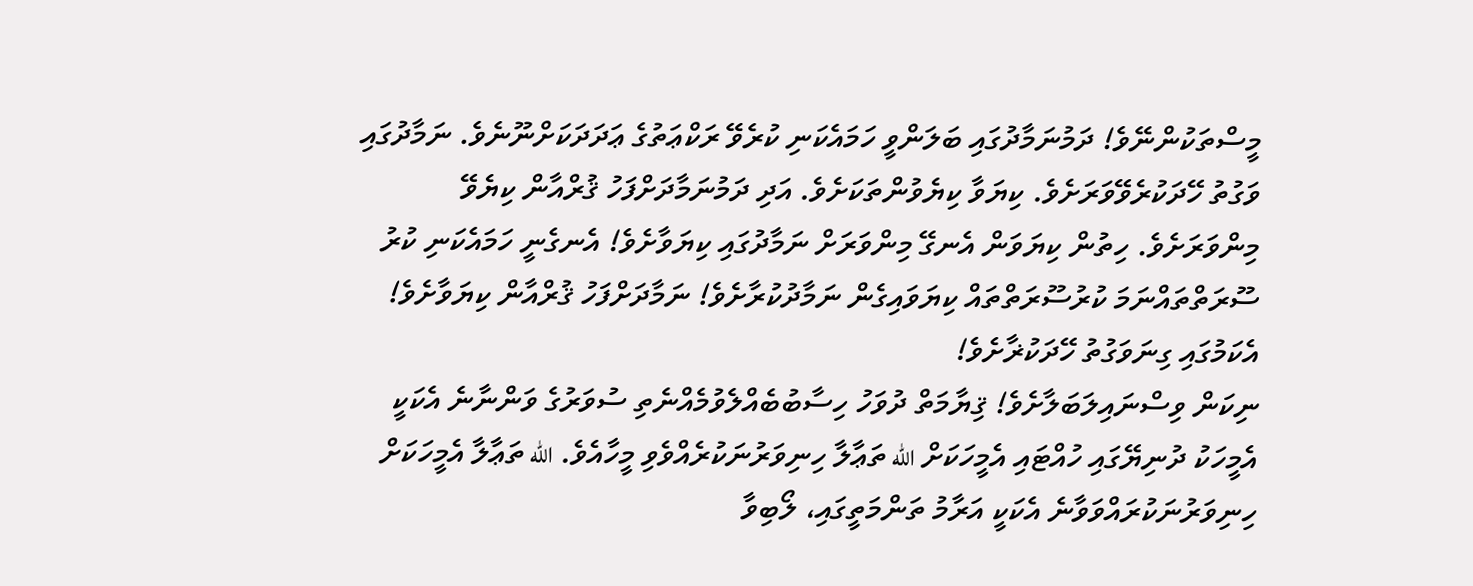މީސްތަކުންނޭވެ! ދަމުނަމާދުގައި ބަލަންވީ ހަމައެކަނި ކުރެވޭ ރަކްޢަތުގެ ޢަދަދަކަށްނޫނެވެ. ނަމާދުގައި ވަގުތު ހޭދަކުރެވޭވަރަށެވެ. ކިޔަވާ ކިޔެވުންތަކަށެވެ. އަދި ދަމުނަމާދަށްފަހު ޤުރްއާން ކިޔެވޭ މިންވަރަށެވެ. ހިތުން ކިޔަވަން އެނގޭ މިންވަރަށް ނަމާދުގައި ކިޔަވާށެވެ! އެނގެނީ ހަމައެކަނި ކުރު ސޫރަތްތައްނަމަ ކުރުސޫރަތްތައް ކިޔަވައިގެން ނަމާދުކުރާށެވެ! ނަމާދަށްފަހު ޤުރްއާން ކިޔަވާށެވެ! އެކަމުގައި ގިނަވަގުތު ހޭދަކުޜާށެވެ!
ނިކަން ވިސްނައިލަބަލާށެވެ! ޤިޔާމަތް ދުވަހު ހިސާބުބެއްލެވުމެއްނެތި ސުވަރުގެ ވަންނާނެ އެކަކީ އެމީހަކު ދުނިޔޭގައި ހުއްޓައި އެމީހަކަށް الله ތަޢާލާ ހިނިވަރުނަކުރެއްވެވި މީހާއެވެ. الله ތަޢާލާ އެމީހަކަށް ހިނިވަރުނަކުރައްވަވާނެ އެކަކީ އަރާމު ތަންމަތީގައި، ލޯބިވާ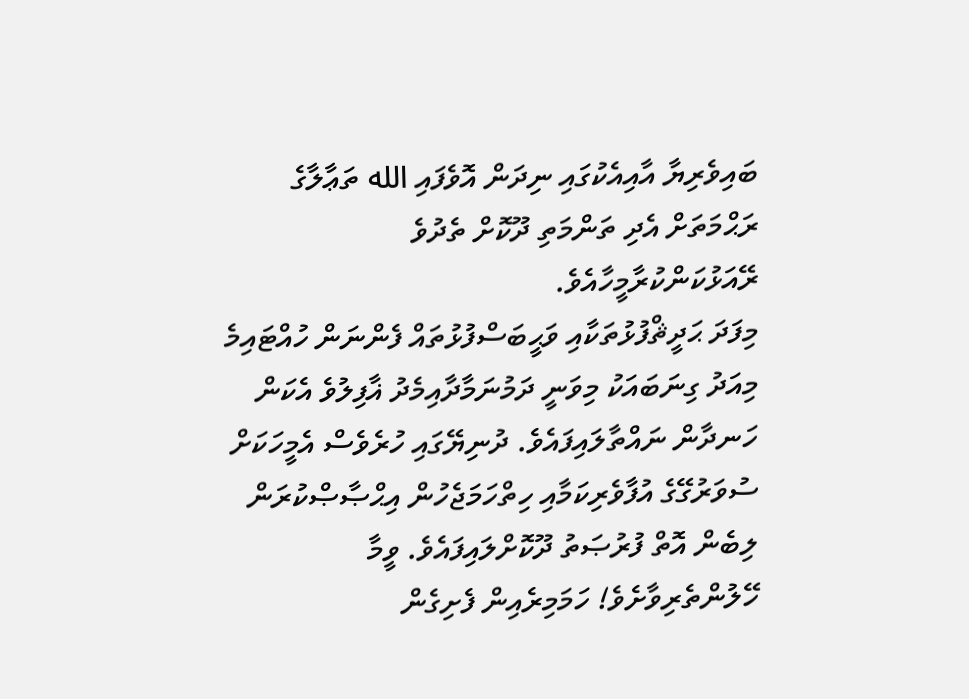ބައިވެރިޔާ އާއިއެކުގައި ނިދަން އޮވެފައި الله ތަޢާލާގެ ރަޙްމަތަށް އެދި ތަންމަތި ދޫކޮށް ތެދުވެ ރޭއަޅުކަންކުރާމީހާއެވެ.
މިފަދަ ޙަދީޘްފުޅުތަކާއި ވަޙީބަސްފުޅުތައް ފެންނަން ހުއްޓައިމެ މިއަދު ގިނަބައަކު މިވަނީ ދަމުނަމާދާއިމެދު ޣާފިލުވެ އެކަން ހަނދާން ނައްތާލައިފައެވެ. ދުނިޔޭގައި ހުރެވެސް އެމީހަކަށް ސުވަރުގޭގެ އުފާވެރިކަމާއި ހިތްހަމަޖެހުން އިޙްޞާޞްކުރަން ލިބެން އޮތް ފުރުޞަތު ދޫކޮށްލައިފައެވެ. ވީމާ ހޭލުންތެރިވާށެވެ! ހަމަމިރެއިން ފެށިގެން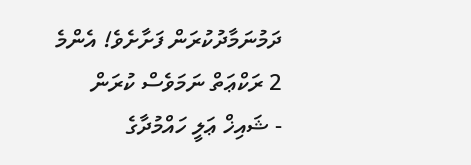ދަމުނަމާދުކުރަން ފަށާށެވެ! އެންމެ 2 ރަކްޢަތް ނަމަވެސް ކުރަން
- ޝައިޚް ޢަލީ ހައްމުދާގެ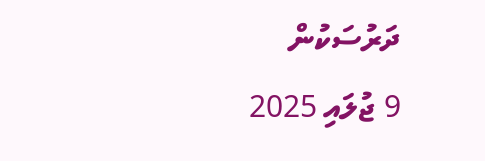ދަރުސަކުން
9 ޖުލައި 2025